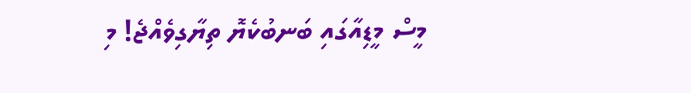މީސް މީޑިއާގައި ބަނބުކެޔޮ ތިޔާގިވެއްޖެ! މި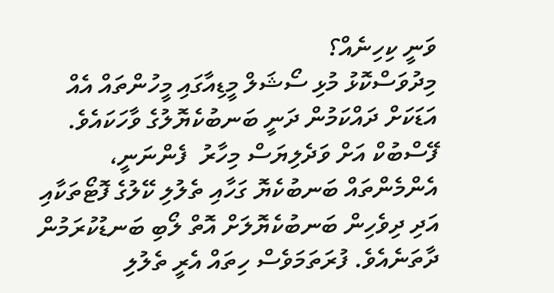ވަނީ ކިހިނެއް؟
މިދުވަސްކޮޅު މުޅި ސޯޝަލް މީޑިއާގައި މީހުންތައް އެއް އަޑަކަށް ދައްކަމުން ދަނީ ބަނބުކެޔޮލުގެ ވާހަކައެވެ. ފޭސްބުކް އަށް ވަދެލިޔަސް މިހާރު  ފެންނަނީ، އެންމެންތައް ބަނބުކެޔޮ ގަހާއި ތެލުލި ކޭލުގެ ފޮޓޯތަކާއި އަދި ދިވެހިން ބަނބުކެޔޮލަށް އޮތް ލޯބި ބަނޑުކުރަމުން ދާތަނެއެވެ. ފުރަތަމަވެސް ހިތައް އެރީ ތެލުލި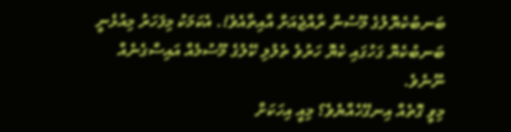ބަނބުކެޔޮލުގެ މޫސުން ރާއްޖެއަށް އާއިތާއެވެ!. އެކަމަކު މިފަހަރު މިއުޅެނީ ބަނބުކެޔޮ ގަހުގައި ކެޔޮ ހަރުވެ ތެލުލި ކޭލުގެ މޫސުމެއް އައިސްގެނެއް ނޫނެވެ.
މިވީ ގޮތެއް އިނގޭހެއްޔެވެ؟ މިއީ އިހަކަށް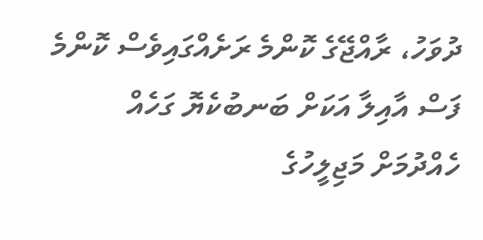ދުވަހު، ރާއްޖޭގެ ކޮންމެ ރަށެއްގައިވެސް ކޮންމެ ފަސް އާއިލާ އަކަށް ބަނބުކެޔޮ ގަހެއް ހެއްދުމަށް މަޖިލީހުގެ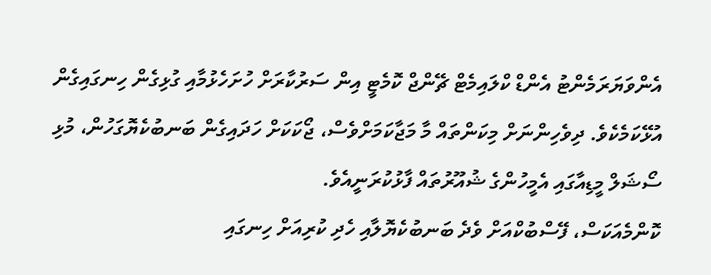އެންވަޔަރަމެންޓު އެންޑް ކްލައިމެޓް ޗޭންޖް ކޮމެޓީ އިން ސަރުކާރަށް ހުށަހެޅުމާއި ގުޅިގެން ހިނގައިގެން އުޅޭކަމެކެވެ. ދިވެހިންނަށް މިކަންތައް މާ މަޖާކަމަށްވެސް، ޖޯކަކަށް ހަދައިގެން ބަނބުކެޔޮގަހުން، މުޅި ސޯޝަލް މީޑިއާގައި އެމީހުންގެ ޝުއޫރުތައް ފާޅުކުރަނީއެވެ.
ކޮންމެއަކަސް، ފޭސްބުކްއަށް ވެދެ ބަނބުކެޔޮލާއި ހެދި ކުރިއަށް ހިނގައި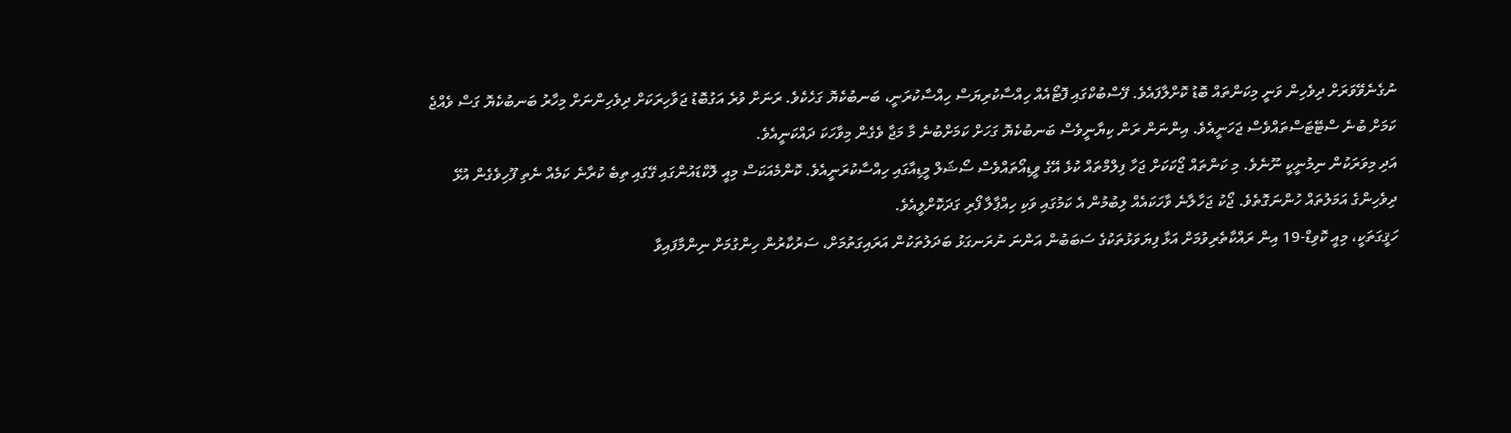ނުގެނެވޭވަރަށް ދިވެހިން ވަނީ މިކަންތައް ބޮޑު ކޮށްލާފައެވެ. ފޭސްބުކްގައި ފޮޓޯއެއް ހިއްސާކުރިޔަސް ހިއްސާކުރަނީ، ބަނބުކެޔޮ ގަހެކެވެ. ރަނަށް ވުރެ އަގުބޮޑު ޖަވާހިރަކަށް ދިވެހިންނަށް މިހާރު ބަނބުކެޔޮ ގަސް ވެއްޖެ ކަމަށް ބުނެ ސްޓޭޓަސްތައްވެސް ޖަހަނީއެވެ. އިންނަން ރަން ކިޔާނީވެސް ބަނބުކެޔޮ ގަހަށް ކަމަށްބުނެ މާ މަޖާ ވެގެން މިވާހަކަ ދައްކަނީއެވެ.
އަދި މިވަރަކުން ނިމުނީކީ ނޫނެވެ. މި ކަންތައް ޖޯކަކަށް ޖަހާ ފިލްމްތައް ކުޅެ އޭގެ ވީޑިއޯތައްވެސް ސޯޝަލް މީޑިއާގައި ހިއްސާކުރަނީއެވެ. ކޮންމެއަކަސް މިއީ ލޮކްޑައުންގައި ގޭގައި ތިބެ ކުރާނެ ކަމެއް ނެތި ފޫހިވެގެން އުޅޭ ދިވެހިންގެ އަމަލުތައް ހުންނަގޮތެވެ. ޖޯކު ޖަހާލާނެ ވާހަކައެއް ލިބުމުން އެ ކަމުގައި ވަކި ހިއްޕާލާ ފޯރި ގަދަކޮށްލީއެވެ.
ހަޤީގަތަކީ، މިއީ ކޮވިޑް-19 އިން ރައްކާތެރިވުމަށް އަޅާ ފިޔަވަޅުތަކުގެ ސަބަބުން އަންނަ ނުރަނގަޅު ބަދަލުތަކުން އަރައިގަތުމަށް، ސަރުކާރުން ހިންގުމަށް ނިންމާފައިވާ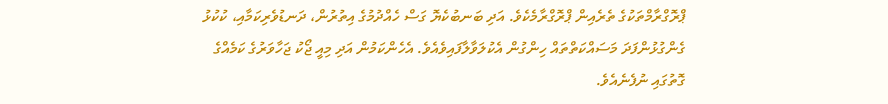ޕްރޮގްރާމްތަކުގެ ތެރެއިން ޕްރޮގްރާމެކެވެ. އަދި ބަނބުކެޔޮ ގަސް ހެއްދުމުގެ އިތުރުން، ދަނޑުވެރިކަމާއި، ކުކުޅު ގެންގުޅުންފަދަ މަސައްކަތްތައް ހިންގުން އެކުލަވާލާފައިވެއެވެ. އެހެންކަމުން އަދި މިއީ ޖޯކު ޖަހާވަރުގެ ކަމެއްގެ ގޮތުގައި ނުފެނެއެވެ.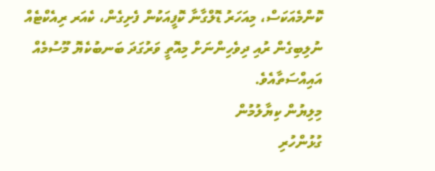ކޮންމެއަކަސް، މިއަހަރު ޑޮލްގާނާ ކޮފީއަކުން ފެށިގެން، ކެއަރ ރިއެކްޓެއް ނުލިބިގެން ރުއި ދިވެހިންނަށް މިއޮތީ ވަރުގަދަ ބަނބުކެޔޮ މޫސުމެއް އައިއްސަތާއެވެ.
މިލިޔުން ކިޔާލުމުން
ގުޅުންހުރި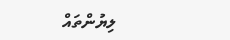ލިޔުންތައް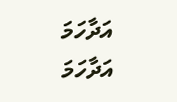އަދާހަމަ
އަދާހަމަ